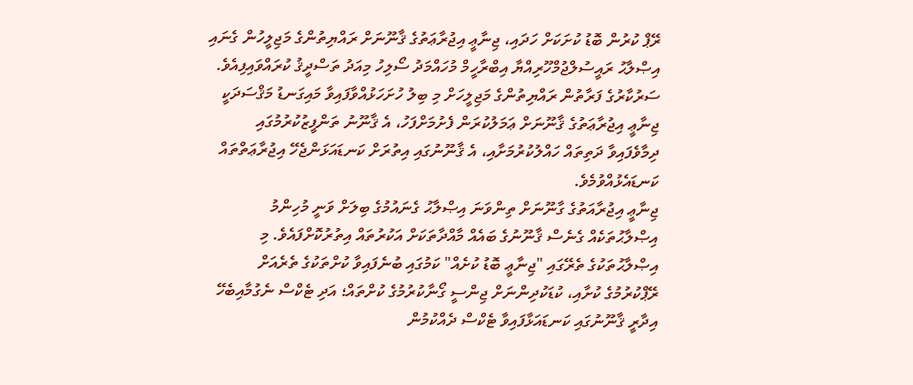ރޭޕް ކުރުން ބޮޑު ކުށަކަށް ހަދައި، ޖިނާޢީ އިޖުރާޢަތުގެ ޤާނޫނަށް ރައްޔިތުންގެ މަޖިލީހުން ގެނައި އިޞްލާޙު ރައީސުލްޖުމްހޫރިއްޔާ އިބްރާހީމް މުހައްމަދު ސޯލިހު މިއަދު ތަސްދީޤު ކުރައްވައިފިއެވެ.
ސަރުކާރުގެ ފަރާތުން ރައްޔިތުންގެ މަޖިލީހަށް މި ބިލު ހުށަހަޅުއްވާފައިވާ މައިގަނޑު މަޤްސަދަކީ ޖިނާޢީ އިޖުރާޢަތުގެ ޤާނޫނަށް ޢަމަލުކުރަން ފެށުމަށްފަހު، އެ ޤާނޫނު ތަންފީޒުކުރުމުގައި ދިމާވެފައިވާ ދަތިތައް ހައްލުކުރުމަށާއި، އެ ޤާނޫނުގައި އިތުރަށް ކަނޑައަޅަންޖެހޭ އިޖުރާޢަތްތައް ކަނޑައެޅުއްވުމެވެ.
ޖިނާޢީ އިޖުރާއަތުގެ ގާނޫނަށް ތިންވަނަ އިޞްލާޙު ގެނައުމުގެ ބިލަށް ވަނީ މުހިންމު އިޞްލާޙުތަކެއް ގެނެސް ޤާނޫނުގެ ބައެއް މާއްދާތަކަށް އަކުރުތައް އިތުރުކޮށްފައެވެ. މި އިޞްލާޙުތަކުގެ ތެރޭގައި "ޖިނާޢީ ބޮޑު ކުށެއް" ކަމުގައި ބުނެފައިވާ ކުށްތަކުގެ ތެރެއަށް ރޭޕްކުރުމުގެ ކުށާއި، ކުޑަކުދިންނަށް ޖިންސީ ގޯނާކުރުމުގެ ކުށްތައް؛ އަދި ޓެކްސް ނެގުމާއިބެހޭ އިދާރީ ޤާނޫނުގައި ކަނޑައަޅާފައިވާ ޓެކްސް ދެއްކުމުން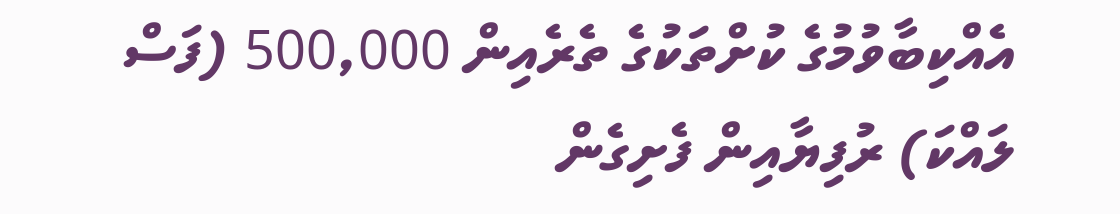އެއްކިބާވުމުގެ ކުށްތަކުގެ ތެރެއިން 500,000 (ފަސް ލައްކަ) ރުފިޔާއިން ފެށިގެން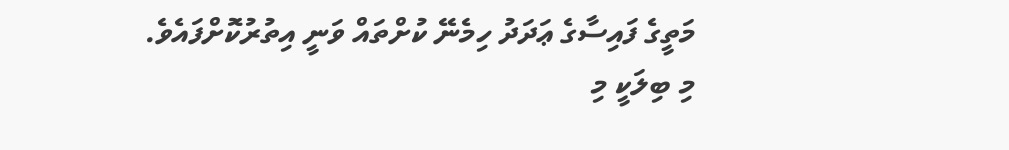މަތީގެ ފައިސާގެ ޢަދަދު ހިމެނޭ ކުށްތައް ވަނީ އިތުރުކޮށްފައެވެ.
މި ބިލަކީ މި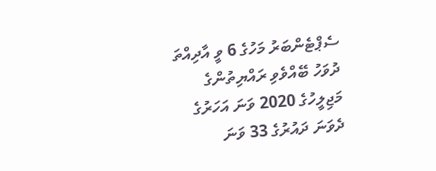ސެޕްޓެންބަރު މަހުގެ 6 ވީ އާދިއްތަ ދުވަހު ބޭއްވެވި ރައްޔިތުންގެ މަޖިލީހުގެ 2020 ވަނަ އަހަރުގެ ދެވަނަ ދައުރުގެ 33 ވަނަ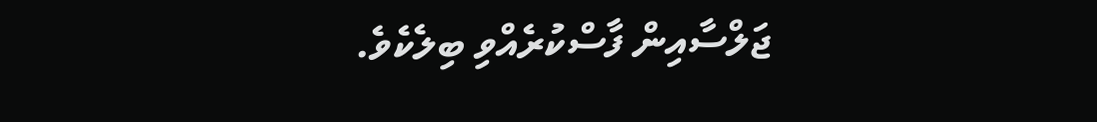ޖަލްސާއިން ފާސްކުރެއްވި ބިލެކެވެ.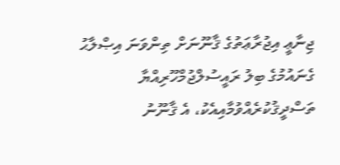ޖިނާޢީ އިޖުރާޢަތުގެ ޤާނޫނަށް ތިންވަނަ އިޞްލާޙު ގެނައުމުގެ ބިލު ރައީސުލްޖުމްހޫރިއްޔާ ތަސްދީޤުކުރެއްވުމާއިއެކު، އެ ޤާނޫނު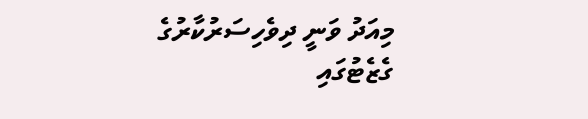މިއަދު ވަނީ ދިވެހިސަރުކާރުގެ ގެޒެޓުގައި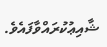ޝާއިޢުކުރައްވާފައެވެ.